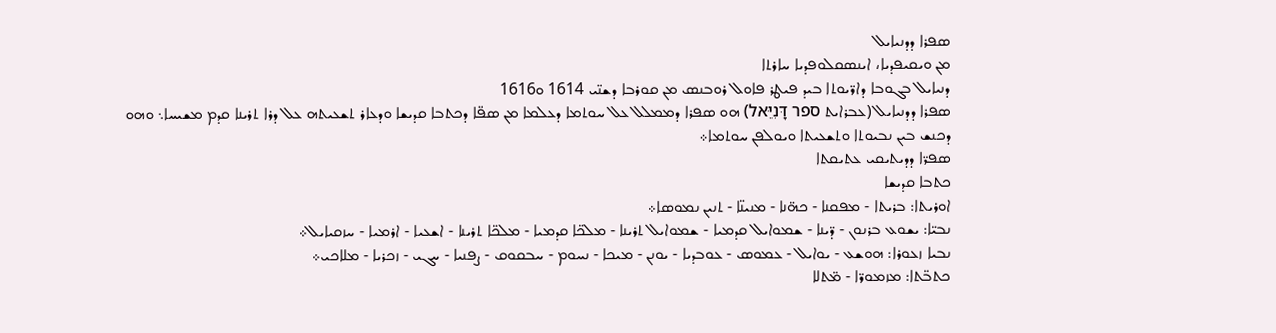ܣܦܪܐ ܕܕܢܝܐܝܠ
ܡܢ ܘܝܩܝܦܕܝܐ، ܐܝܢܣܩܠܘܦܕܝܐ ܚܐܪܬܐ
ܕܢܝܐܝܠ ܒܓܘܒܐ ܕܐܪ̈ܝܘܬܐ ܒܝܕ ܦܝܛܪ ܦܐܘܠ ܪܘܒܢܣ ܡܢ ܩܘܪܒܐ ܕܫܢ̈ܝ 1614 ܘ1616
ܣܦܪܐ ܕܕܢܝܐܝܠ (ܥܒܪܐܝܬ ספר דָּנִיֵּאל) ܗܘ ܣܦܪܐ ܕܡܡܠܠ ܥܠ ܚܘܬܡܐ ܕܥܠܡܐ ܡܢ ܣܦ̈ܐ ܕܟܬܒܐ ܩܕܝܫܐ ܘܕܥܐܪ ܬܫܥܝܬܗ ܥܠ ܕܪܐ ܬܪܝܢܐ ܩܕܡ ܡܫܝܚܐ܆ ܘܗܘ ܕܟܢܫ ܒܝܢ ܢܒܝܘܬܐ ܘܬܫܥܝܬܐ ܘܝܘܠܦܢ ܚܘܬܡܐ܀
ܣܦܪ̈ܐ ܕܕܝܬܝܩܝ ܥܬܝܩܬܐ
ܟܬܒܐ ܩܕܝܫܐ
ܐܘܪܝܬܐ: ܒܪܝܬܐ - ܡܦܩܢܐ - ܟܗ̈ܢܐ - ܡܢܝܢ̈ܐ - ܬܢܝܢ ܢܡܘܣܐ܀
ܢܒܝ̈ܐ: ܝܫܘܥ ܒܪܢܘܢ - ܕ̈ܝܢܐ - ܫܡܘܐܝܠ ܩܕܡܝܐ - ܫܡܘܐܝܠ ܬܪܝܢܐ - ܡܠܟ̈ܐ ܩܕܡܝܐ - ܡܠܟ̈ܐ ܬܪܝܢܐ - ܐܫܥܝܐ - ܐܪܡܝܐ - ܚܙܩܝܐܝܠ܀
ܢܒܝܐ ܙܥܘܪܐ: ܗܘܫܥ - ܝܘܐܝܠ - ܥܡܘܣ - ܥܘܒܕܝܐ - ܝܘܢܢ - ܡܝܟܐ - ܢܚܘܡ - ܚܒܩܘܩ - ܨܦܢܝܐ - ܚܓܝ - ܙܟܪܝܐ - ܡܠܐܟܝ܀
ܟܬܒ̈ܬܐ: ܡܙܡܘܪ̈ܐ - ܡ̈ܬܠܐ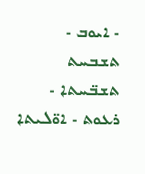- ܐܝܘܒ - ܬܫܒܚܬ ܬܫܒ̈ܚܬܐ - ܪܥܘܬ - ܐܘ̈ܠܝܬܐ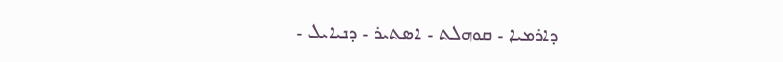ܕܐܪܡܝܐ - ܩܘܗܠܬ - ܐܣܬܝܪ - ܕܢܝܐܝܠ -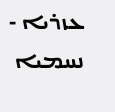ܥܙܪܝܐ - ܢܚܡܝܐ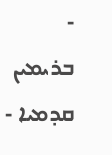- ܒܪܝܡܝܢ ܩܕܡܝܐ -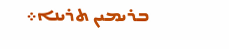ܒܪܝܡܝܢ ܬܪܝܢܐ܀